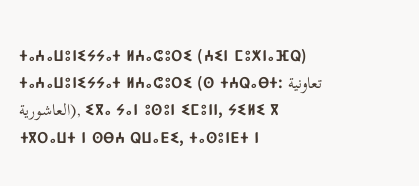ⵜⴰⵄⴰⵡⵓⵏⵉⵢⵢⴰⵜ ⵍⵄⴰⵛⵓⵔⵉ (ⵄⵉⵏ ⵎⵓⵅⵏⴰⴼⵕ)
ⵜⴰⵄⴰⵡⵓⵏⵉⵢⵢⴰⵜ ⵍⵄⴰⵛⵓⵔⵉ (ⵙ ⵜⵄⵕⴰⴱⵜ: تعاونية العاشورية), ⵉⴳⴰ ⵢⴰⵏ ⵓⵙⵓⵏ ⵉⵎⵓⵏⵏ, ⵢⵉⵍⵉ ⴳ ⵜⴳⵔⴰⵡⵜ ⵏ ⵙⴱⵄ ⵕⵡⴰⴹⵉ, ⵜⴰⵙⵓⵏⴹⵜ ⵏ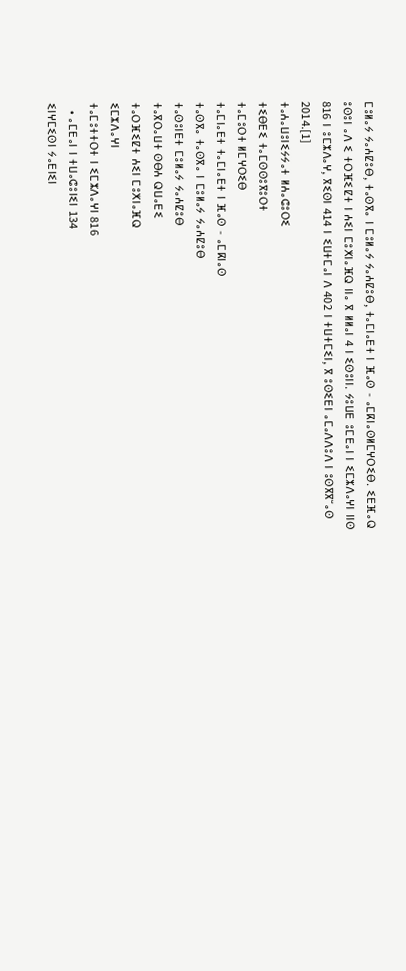ⵎⵓⵍⴰⵢ ⵢⴰⵄⵇⵓⴱ, ⵜⴰⵙⴳⴰ ⵏ ⵎⵓⵍⴰⵢ ⵢⴰⵄⵇⵓⴱ, ⵜⴰⵎⵏⴰⴹⵜ ⵏ ⴼⴰⵙ - ⴰⵎⴽⵏⴰⵙⵍⵎⵖⵔⵉⴱ. ⵉⴹⴼⴰⵕ ⵓⵙⵓⵏ ⴰⴷ ⵉ ⵜⵔⴼⵉⵇⵜ ⵏ ⵄⵉⵏ ⵎⵓⵅⵏⴰⴼⵕ ⵏⵏⴰ ⴳ ⵍⵍⴰⵏ 4 ⵏ ⵉⵙⵓⵏⵏ. ⵢⵓⵡⴹ ⵓⵎⴹⴰⵏ ⵏ ⵉⵎⵣⴷⴰⵖⵏ ⵏⵏⵙ 816 ⵏ ⵓⵎⵣⴷⴰⵖ, ⴳⵉⵙⵏ 414 ⵏ ⵉⵡⵜⵎⴰⵏ ⴷ 402 ⵏ ⵜⵡⵜⵎⵉⵏ, ⴳ ⵓⵙⵉⴹⵏ ⴰⵎⴰⴷⴷⵓⴷ ⵏ ⵓⵙⴳⴳⵯⴰⵙ 2014.[1]
ⵜⴰⵄⴰⵡⵓⵏⵉⵢⵢⴰⵜ ⵍⵄⴰⵛⵓⵔⵉ
ⵜⵉⴱⴹⵉ ⵜⴰⵎⵙⵙⵓⴳⵓⵔⵜ
ⵜⴰⵎⵓⵔⵜ ⵍⵎⵖⵔⵉⴱ
ⵜⴰⵎⵏⴰⴹⵜ ⵜⴰⵎⵏⴰⴹⵜ ⵏ ⴼⴰⵙ - ⴰⵎⴽⵏⴰⵙ
ⵜⴰⵙⴳⴰ ⵜⴰⵙⴳⴰ ⵏ ⵎⵓⵍⴰⵢ ⵢⴰⵄⵇⵓⴱ
ⵜⴰⵙⵓⵏⴹⵜ ⵎⵓⵍⴰⵢ ⵢⴰⵄⵇⵓⴱ
ⵜⴰⴳⵔⴰⵡⵜ ⵙⴱⵄ ⵕⵡⴰⴹⵉ
ⵜⴰⵔⴼⵉⵇⵜ ⵄⵉⵏ ⵎⵓⵅⵏⴰⴼⵕ
ⵉⵎⵣⴷⴰⵖⵏ
ⵜⴰⵎⵓⵜⵜⵔⵜ ⵏ ⵉⵎⵣⴷⴰⵖⵏ 816
  • ⴰⵎⴹⴰⵏ ⵏ ⵜⵡⴰⵛⵓⵏⵉⵏ 134
ⵉⵏⵖⵎⵉⵙⵏ ⵢⴰⴹⵏⵉⵏ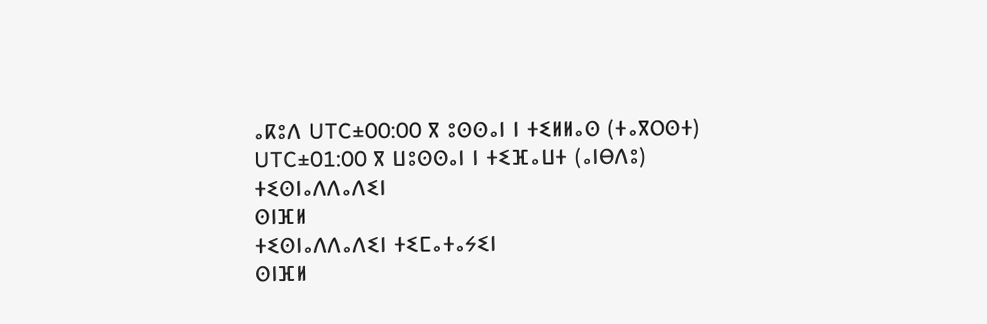ⴰⴽⵓⴷ UTC±00:00 ⴳ ⵓⵙⵙⴰⵏ ⵏ ⵜⵉⵍⵍⴰⵙ (ⵜⴰⴳⵔⵙⵜ)
UTC±01:00 ⴳ ⵡⵓⵙⵙⴰⵏ ⵏ ⵜⵉⴼⴰⵡⵜ (ⴰⵏⴱⴷⵓ)
ⵜⵉⵙⵏⴰⴷⴷⴰⴷⵉⵏ
ⵙⵏⴼⵍ
ⵜⵉⵙⵏⴰⴷⴷⴰⴷⵉⵏ ⵜⵉⵎⴰⵜⴰⵢⵉⵏ
ⵙⵏⴼⵍ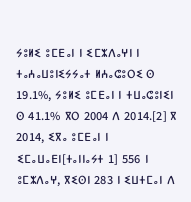ⵢⵓⵍⵉ ⵓⵎⴹⴰⵏ ⵏ ⵉⵎⵣⴷⴰⵖⵏ ⵏ ⵜⴰⵄⴰⵡⵓⵏⵉⵢⵢⴰⵜ ⵍⵄⴰⵛⵓⵔⵉ ⵙ 19.1%, ⵢⵓⵍⵉ ⵓⵎⴹⴰⵏ ⵏ ⵜⵡⴰⵛⵓⵏⵉⵏ ⵙ 41.1% ⴳⵔ 2004 ⴷ 2014.[2] ⴳ 2014, ⵉⴳⴰ ⵓⵎⴹⴰⵏ ⵏ ⵉⵎⴰⵡⴰⴹⵏ[ⵜⴰⵏⵏⴰⵢⵜ 1] 556 ⵏ ⵓⵎⵣⴷⴰⵖ, ⴳⵉⵙⵏ 283 ⵏ ⵉⵡⵜⵎⴰⵏ ⴷ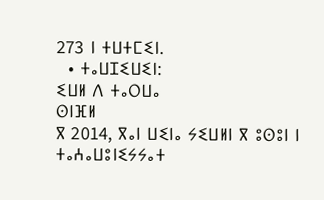273 ⵏ ⵜⵡⵜⵎⵉⵏ.
  • ⵜⴰⵡⵊⵉⵡⵉⵏ:
ⵉⵡⵍ ⴷ ⵜⴰⵔⵡⴰ
ⵙⵏⴼⵍ
ⴳ 2014, ⴳⴰⵏ ⵡⵉⵏⴰ ⵢⵉⵡⵍⵏ ⴳ ⵓⵙⵓⵏ ⵏ ⵜⴰⵄⴰⵡⵓⵏⵉⵢⵢⴰⵜ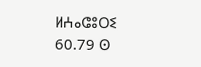ⵍⵄⴰⵛⵓⵔⵉ 60.79 ⵙ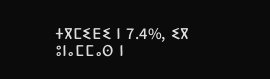ⵜⴳⵎⵉⴹⵉ ⵏ 7.4%, ⵉⴳ ⵓⵏⴰⵎⵎⴰⵙ ⵏ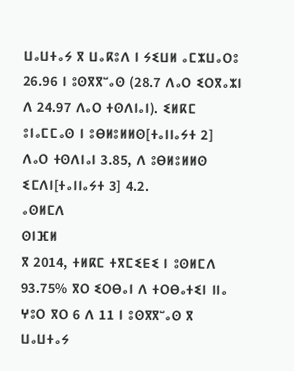ⵡⴰⵡⵜⴰⵢ ⴳ ⵡⴰⴽⵓⴷ ⵏ ⵢⵉⵡⵍ ⴰⵎⵣⵡⴰⵔⵓ 26.96 ⵏ ⵓⵙⴳⴳⵯⴰⵙ (28.7 ⴷⴰⵔ ⵉⵔⴳⴰⵣⵏ ⴷ 24.97 ⴷⴰⵔ ⵜⵙⴷⵏⴰⵏ). ⵉⵍⴽⵎ ⵓⵏⴰⵎⵎⴰⵙ ⵏ ⵓⴱⵍⵓⵍⵍⵙ[ⵜⴰⵏⵏⴰⵢⵜ 2] ⴷⴰⵔ ⵜⵙⴷⵏⴰⵏ 3.85, ⴷ ⵓⴱⵍⵓⵍⵍⵙ ⵉⵎⴷⵏ[ⵜⴰⵏⵏⴰⵢⵜ 3] 4.2.
ⴰⵙⵍⵎⴷ
ⵙⵏⴼⵍ
ⴳ 2014, ⵜⵍⴽⵎ ⵜⴳⵎⵉⴹⵉ ⵏ ⵓⵙⵍⵎⴷ 93.75% ⴳⵔ ⵉⵔⴱⴰⵏ ⴷ ⵜⵔⴱⴰⵜⵉⵏ ⵏⵏⴰ ⵖⵓⵔ ⴳⵔ 6 ⴷ 11 ⵏ ⵓⵙⴳⴳⵯⴰⵙ ⴳ ⵡⴰⵡⵜⴰⵢ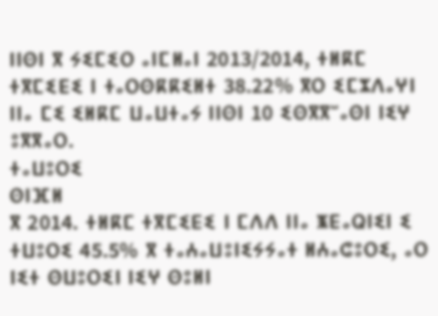ⵏⵏⵙⵏ ⴳ ⵢⵉⵎⵉⵔ ⴰⵏⵎⵍⴰⵏ 2013/2014, ⵜⵍⴽⵎ ⵜⴳⵎⵉⴹⵉ ⵏ ⵜⴰⵔⵙⴽⴽⵉⵍⵜ 38.22% ⴳⵔ ⵉⵎⵣⴷⴰⵖⵏ ⵏⵏⴰ ⵎⵉ ⵉⵍⴽⵎ ⵡⴰⵡⵜⴰⵢ ⵏⵏⵙⵏ 10 ⵉⵙⴳⴳⵯⴰⵙⵏ ⵏⵉⵖ ⵓⴳⴳⴰⵔ.
ⵜⴰⵡⵓⵔⵉ
ⵙⵏⴼⵍ
ⴳ 2014. ⵜⵍⴽⵎ ⵜⴳⵎⵉⴹⵉ ⵏ ⵎⴷⴷ ⵏⵏⴰ ⵥⴹⴰⵕⵏⵉⵏ ⵉ ⵜⵡⵓⵔⵉ 45.5% ⴳ ⵜⴰⵄⴰⵡⵓⵏⵉⵢⵢⴰⵜ ⵍⵄⴰⵛⵓⵔⵉ, ⴰⵔ ⵏⵉⵜ ⵙⵡⵓⵔⵉⵏ ⵏⵉⵖ ⵙⵓⵍⵏ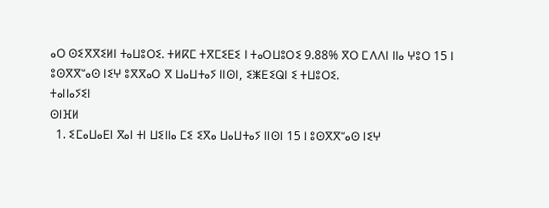ⴰⵔ ⵙⵉⴳⴳⵉⵍⵏ ⵜⴰⵡⵓⵔⵉ. ⵜⵍⴽⵎ ⵜⴳⵎⵉⴹⵉ ⵏ ⵜⴰⵔⵡⵓⵔⵉ 9.88% ⴳⵔ ⵎⴷⴷⵏ ⵏⵏⴰ ⵖⵓⵔ 15 ⵏ ⵓⵙⴳⴳⵯⴰⵙ ⵏⵉⵖ ⵓⴳⴳⴰⵔ ⴳ ⵡⴰⵡⵜⴰⵢ ⵏⵏⵙⵏ, ⵉⵥⴹⵉⵕⵏ ⵉ ⵜⵡⵓⵔⵉ.
ⵜⴰⵏⵏⴰⵢⵉⵏ
ⵙⵏⴼⵍ
  1. ⵉⵎⴰⵡⴰⴹⵏ ⴳⴰⵏ ⵜⵏ ⵡⵉⵏⵏⴰ ⵎⵉ ⵉⴳⴰ ⵡⴰⵡⵜⴰⵢ ⵏⵏⵙⵏ 15 ⵏ ⵓⵙⴳⴳⵯⴰⵙ ⵏⵉⵖ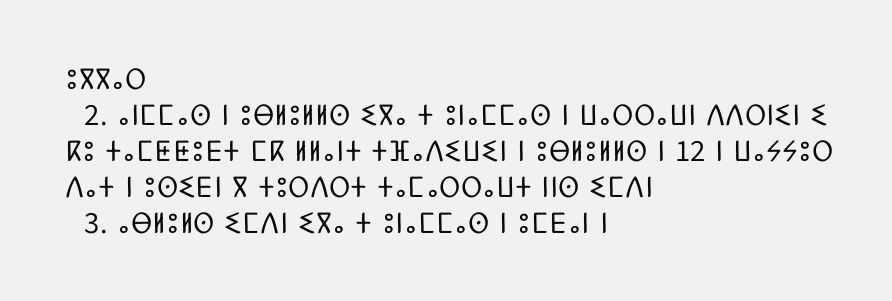ⵓⴳⴳⴰⵔ
  2. ⴰⵏⵎⵎⴰⵙ ⵏ ⵓⴱⵍⵓⵍⵍⵙ ⵉⴳⴰ ⵜ ⵓⵏⴰⵎⵎⴰⵙ ⵏ ⵡⴰⵔⵔⴰⵡⵏ ⴷⴷⵔⵏⵉⵏ ⵉ ⴽⵓ ⵜⴰⵎⵟⵟⵓⴹⵜ ⵎⴽ ⵍⵍⴰⵏⵜ ⵜⴼⴰⴷⵉⵡⵉⵏ ⵏ ⵓⴱⵍⵓⵍⵍⵙ ⵏ 12 ⵏ ⵡⴰⵢⵢⵓⵔ ⴷⴰⵜ ⵏ ⵓⵙⵉⴹⵏ ⴳ ⵜⵓⵔⴷⵔⵜ ⵜⴰⵎⴰⵔⵔⴰⵡⵜ ⵏⵏⵙ ⵉⵎⴷⵏ
  3. ⴰⴱⵍⵓⵍⵙ ⵉⵎⴷⵏ ⵉⴳⴰ ⵜ ⵓⵏⴰⵎⵎⴰⵙ ⵏ ⵓⵎⴹⴰⵏ ⵏ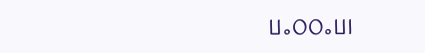ⵡⴰⵔⵔⴰⵡⵏ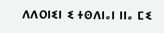ⴷⴷⵔⵏⵉⵏ ⵉ ⵜⵙⴷⵏⴰⵏ ⵏⵏⴰ ⵎⵉ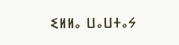ⵉⵍⵍⴰ ⵡⴰⵡⵜⴰⵢ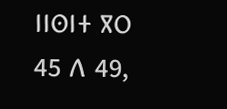ⵏⵏⵙⵏⵜ ⴳⵔ 45 ⴷ 49,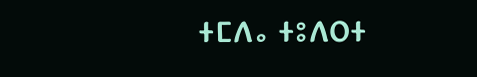ⵜⵎⴷⴰ ⵜⵓⴷⵔⵜ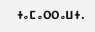ⵜⴰⵎⴰⵔⵔⴰⵡⵜ.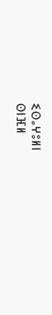ⵉⵙⴰⵖⵓⵍⵏ
ⵙⵏⴼⵍ